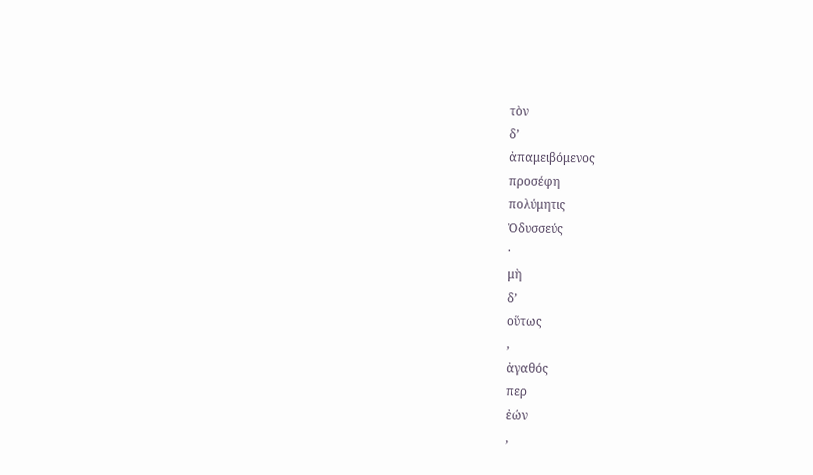τὸν
δʼ
ἀπαμειβόμενος
προσέφη
πολύμητις
Ὀδυσσεύς
·
μὴ
δʼ
οὕτως
,
ἀγαθός
περ
ἐών
,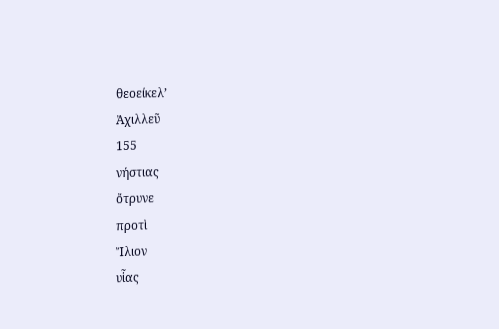θεοείκελʼ
Ἀχιλλεῦ
155
νήστιας
ὄτρυνε
προτὶ
Ἴλιον
υἷας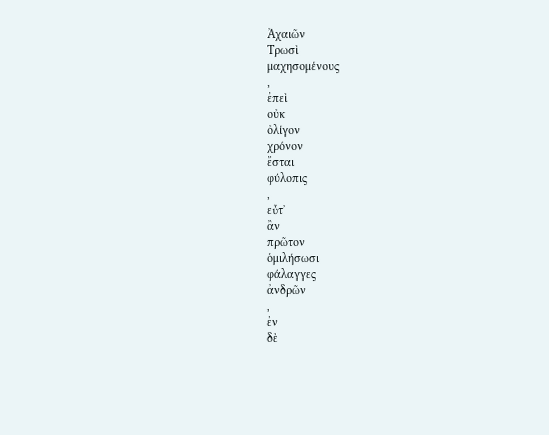Ἀχαιῶν
Τρωσὶ
μαχησομένους
,
ἐπεὶ
οὐκ
ὀλίγον
χρόνον
ἔσται
φύλοπις
,
εὖτʼ
ἂν
πρῶτον
ὁμιλήσωσι
φάλαγγες
ἀνδρῶν
,
ἐν
δὲ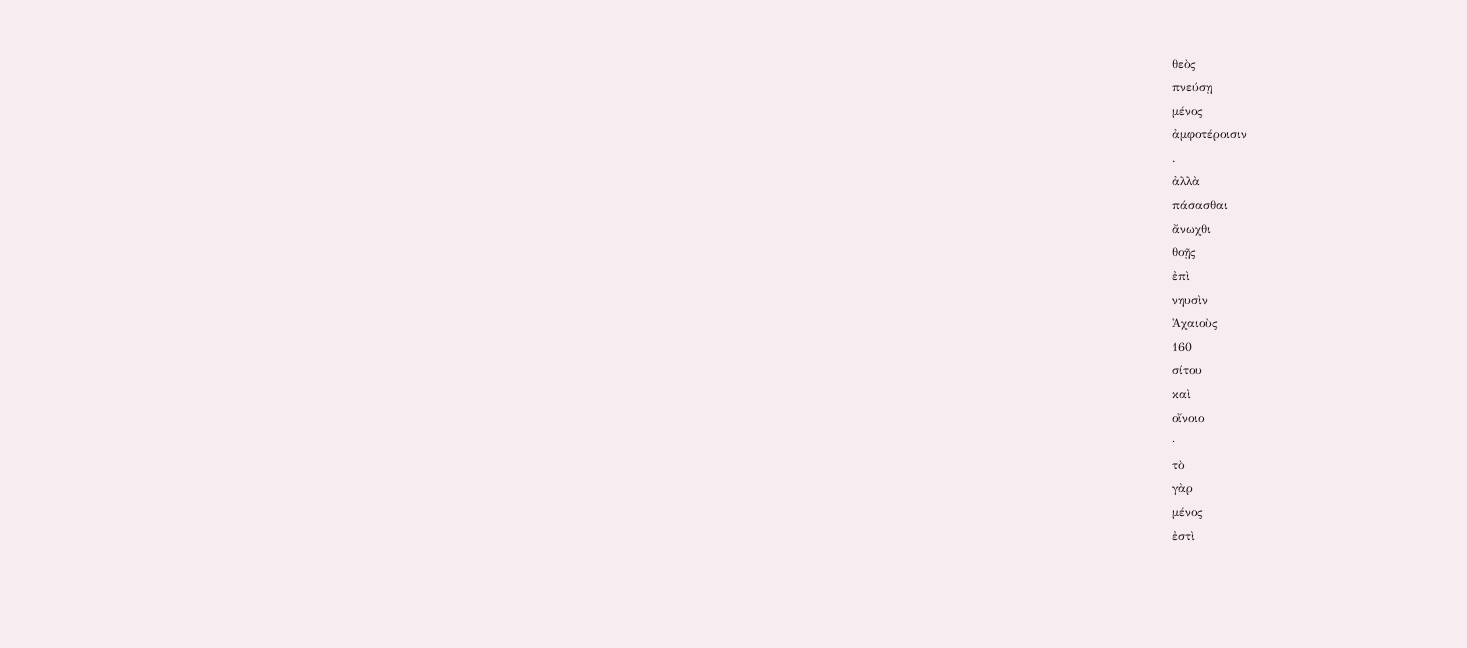θεὸς
πνεύσῃ
μένος
ἀμφοτέροισιν
.
ἀλλὰ
πάσασθαι
ἄνωχθι
θοῇς
ἐπὶ
νηυσὶν
Ἀχαιοὺς
160
σίτου
καὶ
οἴνοιο
·
τὸ
γὰρ
μένος
ἐστὶ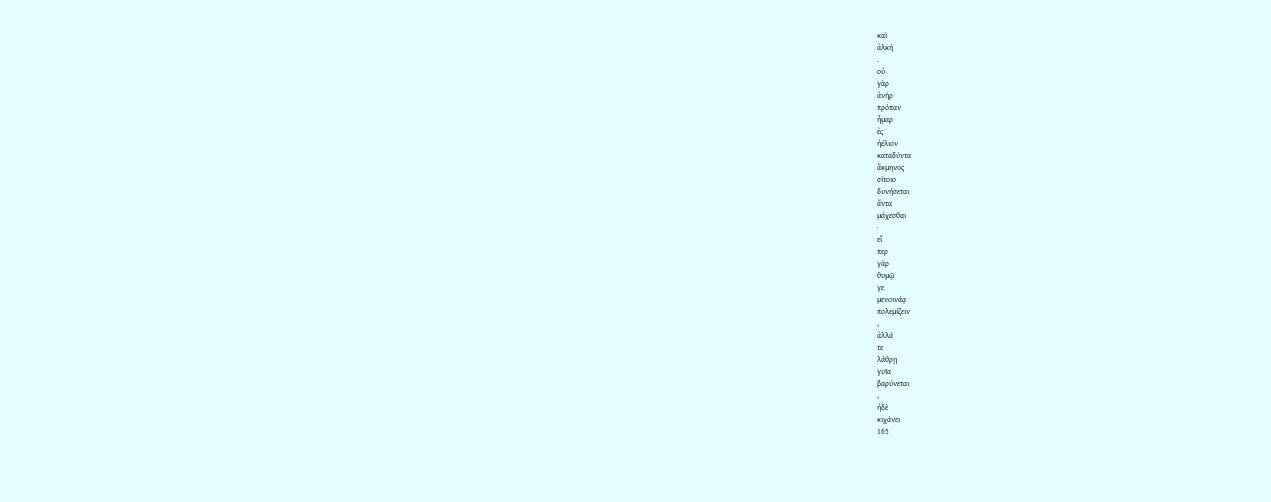καὶ
ἀλκή
.
οὐ
γὰρ
ἀνὴρ
πρόπαν
ἦμαρ
ἐς
ἠέλιον
καταδύντα
ἄκμηνος
σίτοιο
δυνήσεται
ἄντα
μάχεσθαι
·
εἴ
περ
γὰρ
θυμῷ
γε
μενοινάᾳ
πολεμίζειν
,
ἀλλά
τε
λάθρῃ
γυῖα
βαρύνεται
,
ἠδὲ
κιχάνει
165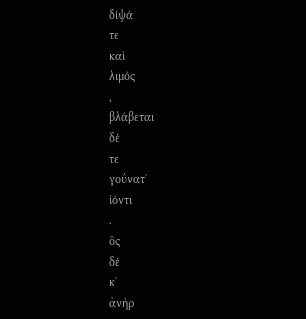δίψά
τε
καὶ
λιμός
,
βλάβεται
δέ
τε
γούνατʼ
ἰόντι
.
ὃς
δέ
κʼ
ἀνὴρ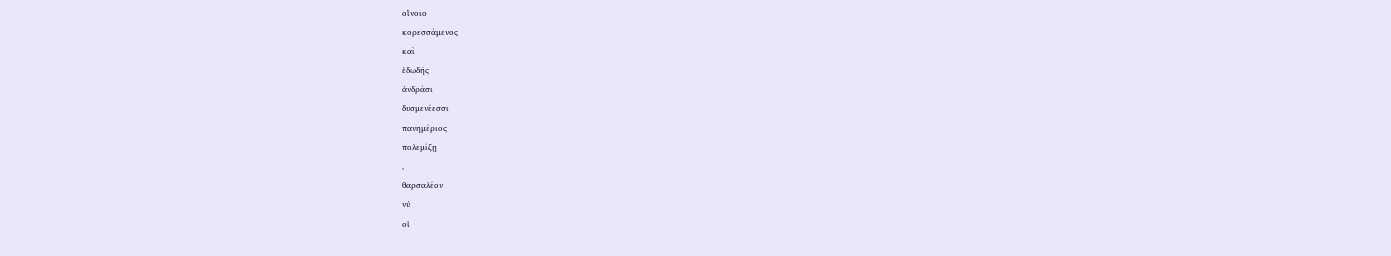οἴνοιο
κορεσσάμενος
καὶ
ἐδωδῆς
ἀνδράσι
δυσμενέεσσι
πανημέριος
πολεμίζῃ
,
θαρσαλέον
νύ
οἱ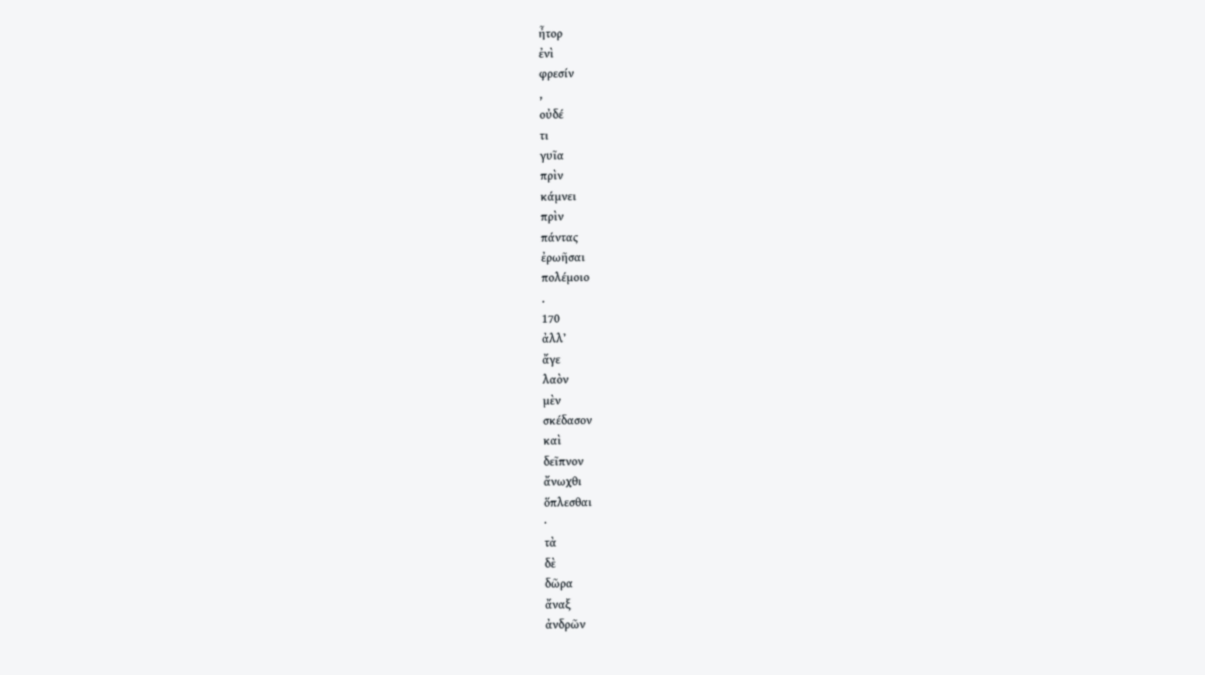ἦτορ
ἐνὶ
φρεσίν
,
οὐδέ
τι
γυῖα
πρὶν
κάμνει
πρὶν
πάντας
ἐρωῆσαι
πολέμοιο
.
170
ἀλλʼ
ἄγε
λαὸν
μὲν
σκέδασον
καὶ
δεῖπνον
ἄνωχθι
ὅπλεσθαι
·
τὰ
δὲ
δῶρα
ἄναξ
ἀνδρῶν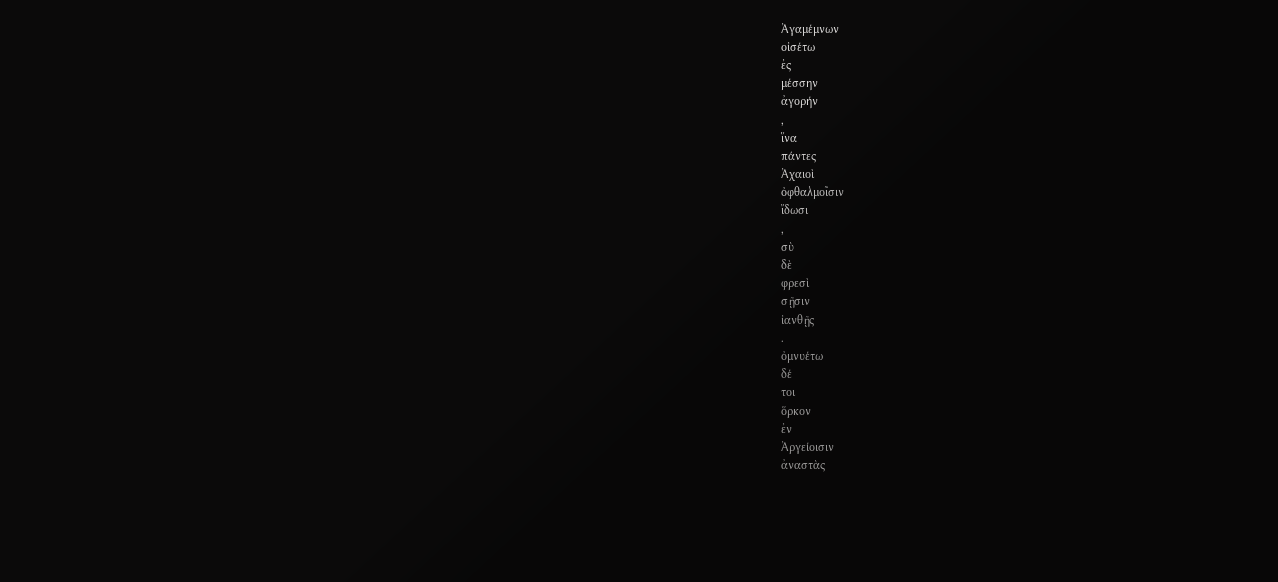Ἀγαμέμνων
οἰσέτω
ἐς
μέσσην
ἀγορήν
,
ἵνα
πάντες
Ἀχαιοὶ
ὀφθαλμοῖσιν
ἴδωσι
,
σὺ
δὲ
φρεσὶ
σῇσιν
ἰανθῇς
.
ὀμνυέτω
δέ
τοι
ὅρκον
ἐν
Ἀργείοισιν
ἀναστὰς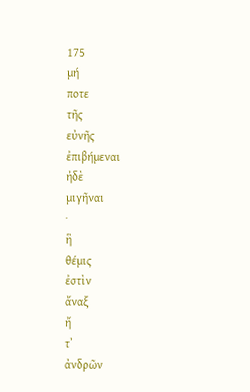175
μή
ποτε
τῆς
εὐνῆς
ἐπιβήμεναι
ἠδὲ
μιγῆναι
·
ἣ
θέμις
ἐστὶν
ἄναξ
ἤ
τʼ
ἀνδρῶν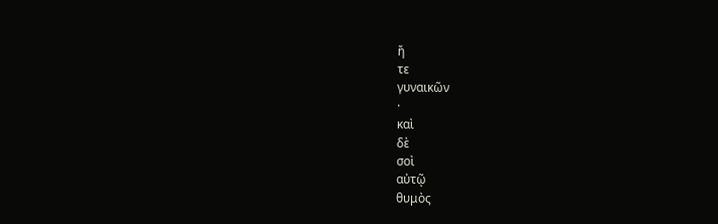ἤ
τε
γυναικῶν
·
καὶ
δὲ
σοὶ
αὐτῷ
θυμὸς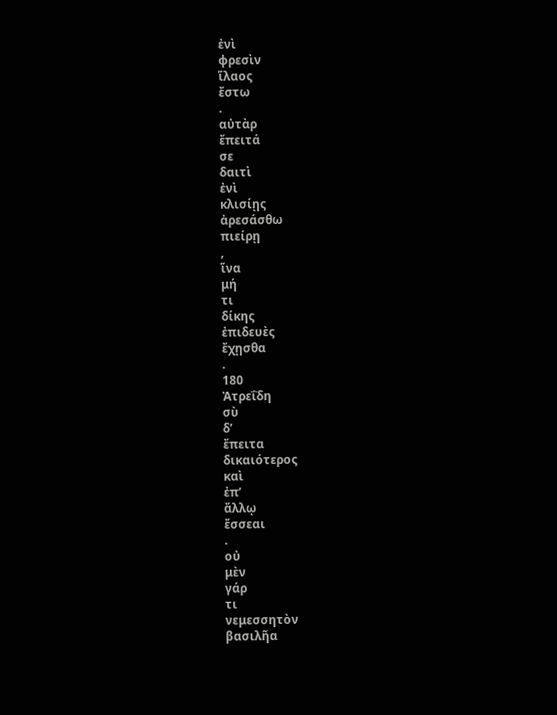ἐνὶ
φρεσὶν
ἵλαος
ἔστω
.
αὐτὰρ
ἔπειτά
σε
δαιτὶ
ἐνὶ
κλισίῃς
ἀρεσάσθω
πιείρῃ
,
ἵνα
μή
τι
δίκης
ἐπιδευὲς
ἔχῃσθα
.
180
Ἀτρεΐδη
σὺ
δʼ
ἔπειτα
δικαιότερος
καὶ
ἐπʼ
ἄλλῳ
ἔσσεαι
.
οὐ
μὲν
γάρ
τι
νεμεσσητὸν
βασιλῆα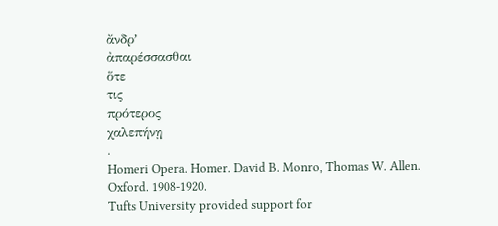ἄνδρʼ
ἀπαρέσσασθαι
ὅτε
τις
πρότερος
χαλεπήνῃ
.
Homeri Opera. Homer. David B. Monro, Thomas W. Allen. Oxford. 1908-1920.
Tufts University provided support for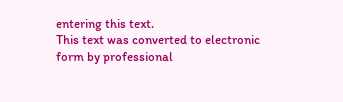entering this text.
This text was converted to electronic form by professional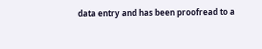data entry and has been proofread to a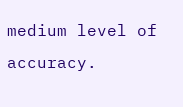medium level of accuracy.